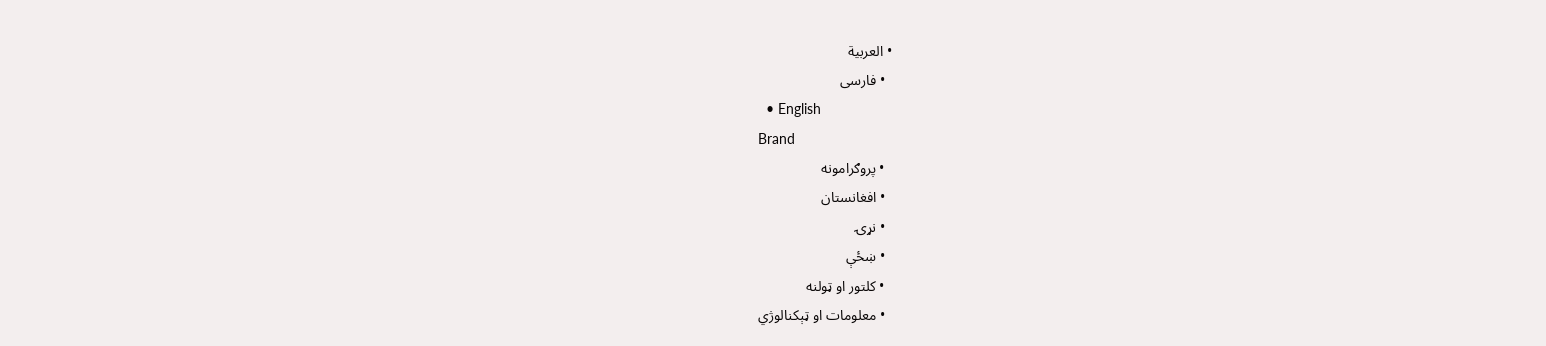• العربية
  • فارسی
  • English
Brand
  • پروګرامونه
  • افغانستان
  • نړۍ
  • ښځې
  • کلتور او ټولنه
  • معلومات او ټېکنالوژي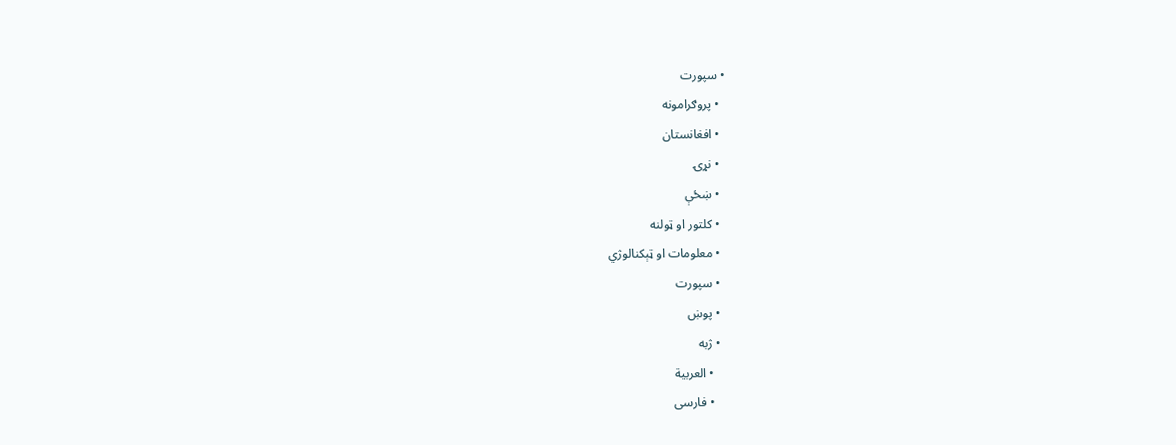• سپورت
  • پروګرامونه
  • افغانستان
  • نړۍ
  • ښځې
  • کلتور او ټولنه
  • معلومات او ټېکنالوژي
  • سپورت
  • پوښ
  • ژبه
    • العربية
    • فارسی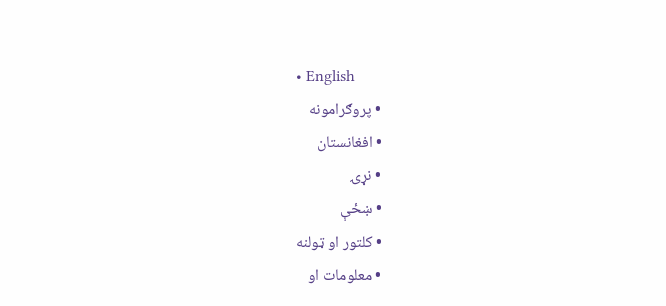• English
  • پروګرامونه
  • افغانستان
  • نړۍ
  • ښځې
  • کلتور او ټولنه
  • معلومات او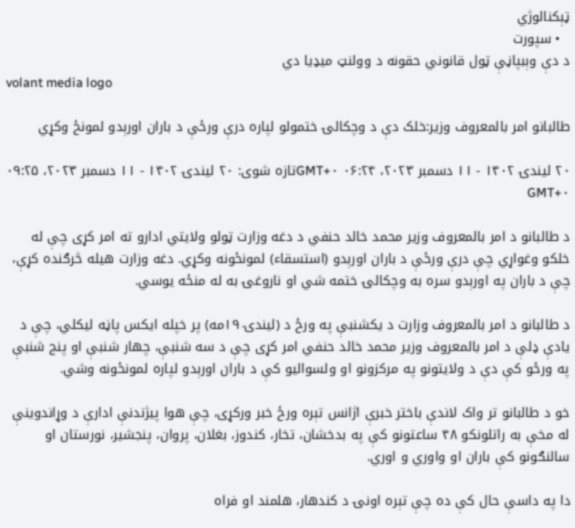ټېکنالوژي
  • سپورت
د دې وېبپاڼې ټول قانوني حقونه د وولنټ میډیا دي
volant media logo

طالبانو امر بالمعروف وزیر:خلک دې د وچکالۍ ختمولو لپاره درې ورځې د باران اورېدو لمونځ وکړي

۲۰ لیندۍ ۱۴۰۲ - ۱۱ دسمبر ۲۰۲۳، ۰۶:۲۴ GMT+۰تازه شوی: ۲۰ لیندۍ ۱۴۰۲ - ۱۱ دسمبر ۲۰۲۳، ۰۹:۲۵ GMT+۰

د طالبانو د امر بالمعروف وزیر محمد خالد حنفي د دغه وزارت ټولو ولایتي ادارو ته امر کړی چې له خلکو وغواړي چې درې ورځې د باران اورېدو (استسقاء) لمونځونه وکړي. دغه وزارت هیله څرګنده کړې، چې د باران په اورېدو سره به وچکالۍ ختمه شي او ناروغۍ به له منځه یوسي.

د طالبانو د امر بالمعروف وزارت د یکشنبې په ورځ د (لیندۍ ۱۹مه) پر خپله ایکس پاڼه لیکلي، چې د یادې ډلې د امر بالمعروف وزیر محمد خالد حنفي امر کړی چې د سه شنبې، چهار شنبې او پنج شنبې په ورځو کې دې د ولایتونو په مرکزونو او ولسوالیو کې د باران اورېدو لپاره لمونځونه وشي.

خو د طالبانو تر واک لاندې باختر خبرې اژانس تېره ورځ خبر ورکړی، چې هوا پیژندنې ادارې د وړاندوینې له مخې به راتلونکو ۴۸ ساعتونو کې په بدخشان، تخار، کندوز، بغلان، پروان، پنجشیر، نورستان او سالنګونو کې باران او واوري و اوري.

دا په داسې حال کې ده چې تېره اونۍ د کندهار، هلمند او فراه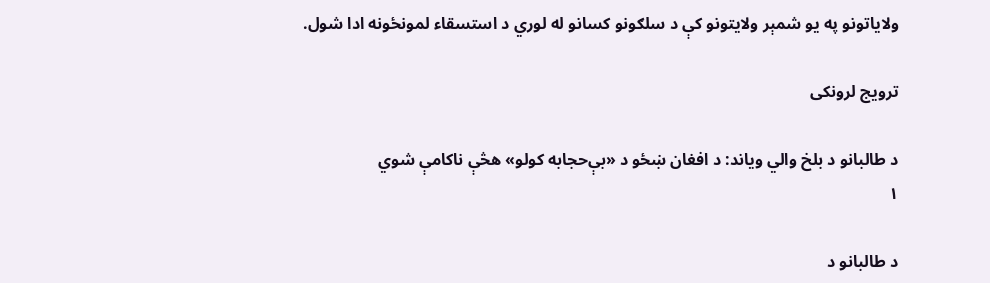ولایاتونو په یو شمېر ولایتونو کې د سلګونو کسانو له لوري د استسقاء لمونځونه ادا شول.

ترویج لرونکی

د طالبانو د بلخ والي ویاند: د افغان ښځو د «بې‌حجابه کولو» هڅې ناکامې شوي
۱

د طالبانو د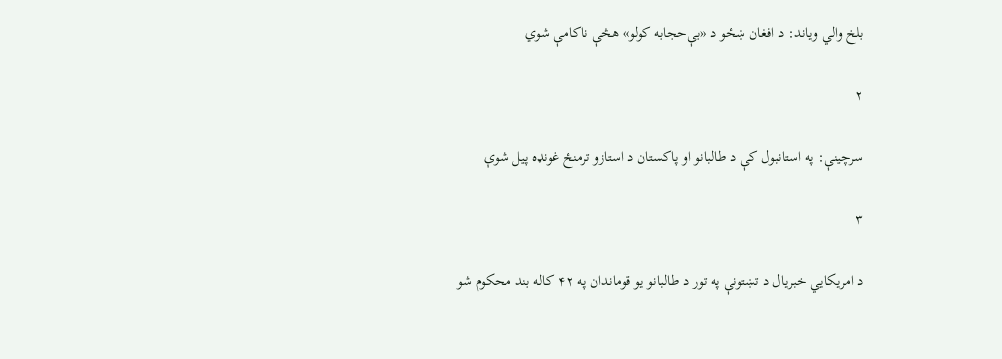بلخ والي ویاند: د افغان ښځو د «بې‌حجابه کولو» هڅې ناکامې شوي

۲

سرچینې: په استانبول کې د طالبانو او پاکستان د استازو ترمنځ غونډه پیل شوې

۳

د امریکايي خبریال د تښتونې په تور د طالبانو یو قوماندان په ۴۲ کاله بند محکوم شو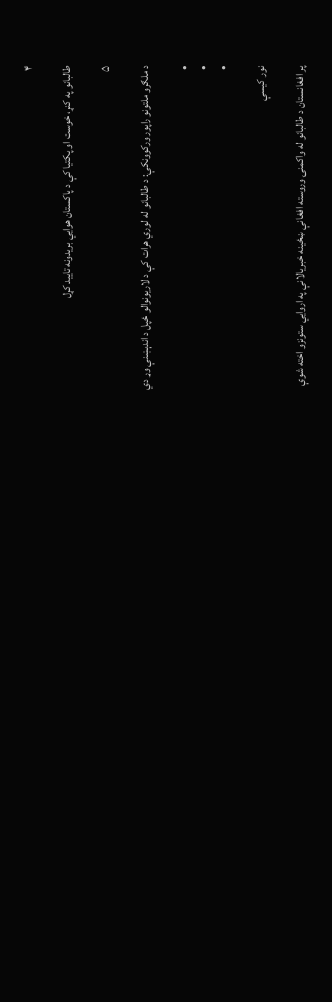۴

طالبانو په کنړ، خوست او پکتیا کې د پاکستان هوايي بریدونه تایید کړل

۵

د ملګرو ملتونو راپور ورکوونکې: د طالبانو له لوري هرات کې د لاریونوالو ځپل د اندېښنې وړ دي

•
•
•

نور کیسې

پر افغانستان د طالبانو له واکمنۍ وروسته افغانې ښځینه خبریالانې په اروايي ستونزو اخته شوې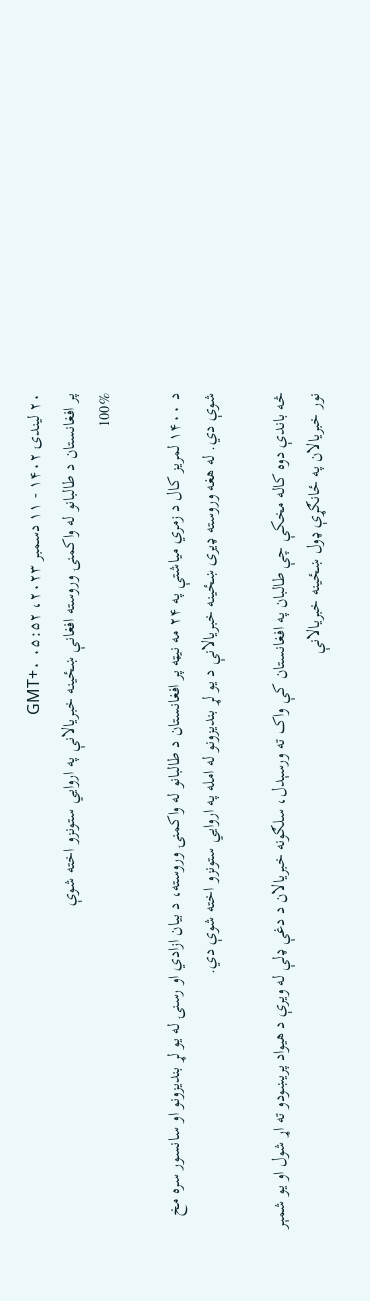۲۰ لیندۍ ۱۴۰۲ - ۱۱ دسمبر ۲۰۲۳، ۰۵:۵۲ GMT+۰
پر افغانستان د طالبانو له واکمنۍ وروسته افغانې ښځینه خبریالانې په اروايي ستونزو اخته شوې
100%

د ۱۴۰۰ لمریز کال د زمري میاشتې په ۲۴ مه نیټه پر افغانستان د طالبانو له واکمنۍ وروسته، د بیان ازادي او رسنۍ له یو لړ بندیزونو او سانسور سره مخ شوې دي. له هغه وروسته ډیری ښځینه خبریالانې د یو لړ بندیزونو له امله په اروايي ستونزو اخته شوې دي.

څه باندې دوه کاله مخکې چې طالبان په افغانستان کې واک ته ورسېدل، سلګونه خبریالان د دغې ډلې له ویرې د هیواد پریښودو ته اړ شول او یو شمېر نور خبریالان په ځانګړې ډول ښځینه خبریالانې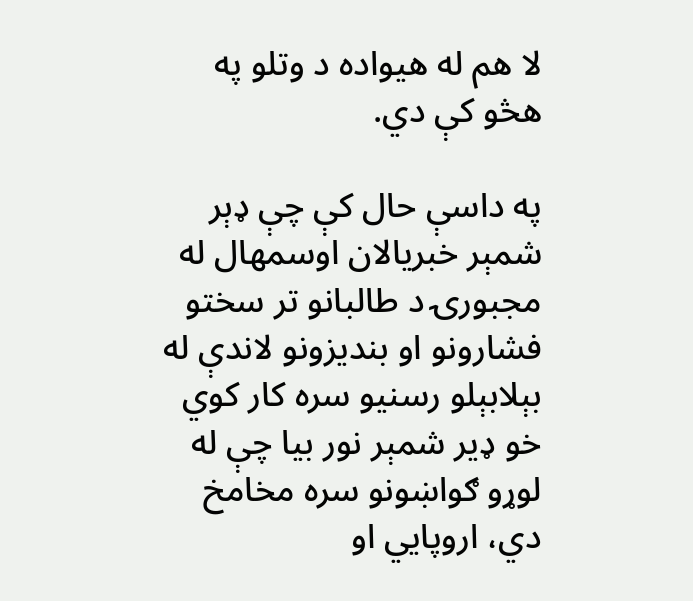لا هم له هیواده د وتلو په هڅو کې دي.

په داسې حال کې چې ډېر شمېر خبریالان اوسمهال له مجبورۍ د طالبانو تر سختو فشارونو او بندیزونو لاندې له بېلابېلو رسنیو سره کار کوي خو ډیر شمېر نور بیا چې له لوړو ګواښونو سره مخامخ دي، اروپایي او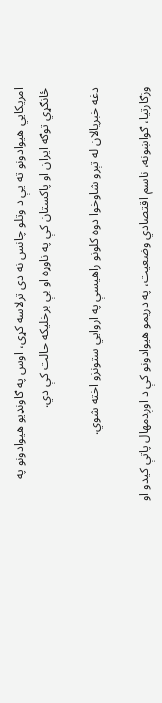امریکایي هیوادونو ته یې د وتلو چانس نه دی ترلاسه کړی، اوس په ګاونډیو هیوادونو په ځانګړي توګه ایران او پاکستان کې په ناوړه او بې برخلیکه حالت کې دي.

دغه خبریالان له تېرو شاوخوا دوه کلونو راهیسې په اروايي ستونزو اخته شوي.

وزګارتیا، ګواښونه، ناسم اقتصادي وضعیت، په دریمو هیوادونو کې د اوږدمهال پاتې کیدو او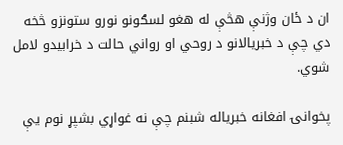ان د ځان وژنې هڅې له هغو لسګونو نورو ستونزو څخه دي چې د خبریالانو د روحي او رواني حالت د خرابیدو لامل شوي.

پخوانۍ افغانه خبریاله شبنم چې نه غواړي بشپړ نوم یې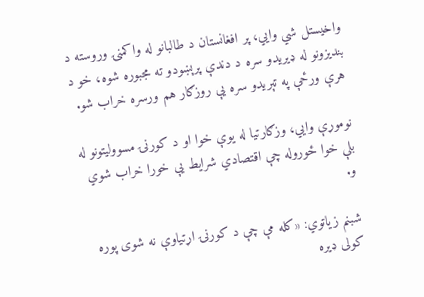واخیستل شي وایي، پر افغانستان د طالبانو له واکمنۍ وروسته د بندیزونو له ډیریدو سره د دندې پرېښودو ته مجبوره شوه، خو د هرې ورځې په تېریدو سره یې روزګار هم ورسره خراب شو.

نوموړې وایي، وزګارتیا له یوې خوا او د کورنۍ مسوولیتونو له بلې خوا ځوروله چې اقتصادي شرایط یې خورا خراب شوي و.

شبنم زیاتوي: «کله مې چې د کورنۍ اړتیاوې نه شوی پوره کولی ډیره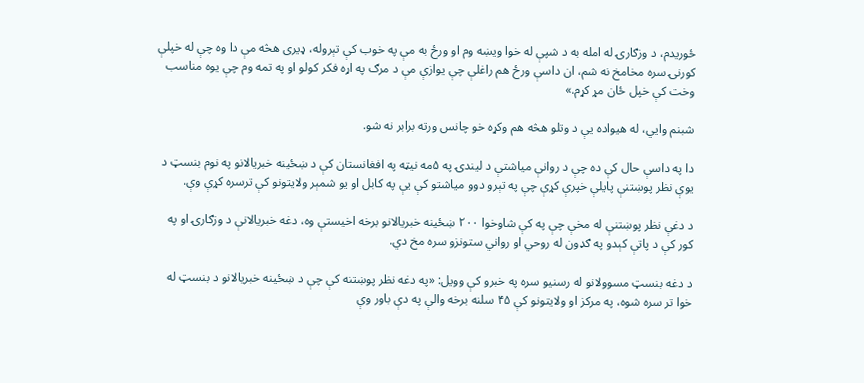ځوریدم، د وزګارۍ له امله به د شپې له خوا ویښه وم او ورځ به مې په خوب کې تېروله، ډیری هڅه مې دا وه چې له خپلې کورنۍ سره مخامخ نه شم، ان داسې ورځ هم راغلې چې یوازې مې د مرګ په اړه فکر کولو او په تمه وم چې یوه مناسب وخت کې خپل ځان مړ کړم.»

شبنم وایي، له هیواده یې د وتلو هڅه هم وکړه خو چانس ورته برابر نه شو.

دا په داسې حال کې ده چې د روانې میاشتې د لیندۍ په ۵مه نیټه په افغانستان کې د ښځینه خبریالانو په نوم بنسټ د یوې نظر پوښتنې پایلې خپرې کړې چې په تېرو دوو میاشتو کې یې په کابل او یو شمېر ولایتونو کې ترسره کړې وې.

د دغې نظر پوښتنې له مخې چې په کې شاوخوا ۲۰۰ ښځینه خبریالانو برخه اخیستې وه، دغه خبریالانې د وزګارۍ او په کور کې د پاتې کېدو په ګډون له روحي او رواني ستونزو سره مخ دي.

د دغه بنسټ مسوولانو له رسنیو سره په خبرو کې وویل: «په دغه نظر پوښتنه کې چې د ښځینه خبریالانو د بنسټ له خوا تر سره شوه، په مرکز او ولایتونو کې ۴۵ سلنه برخه والې په دې باور وې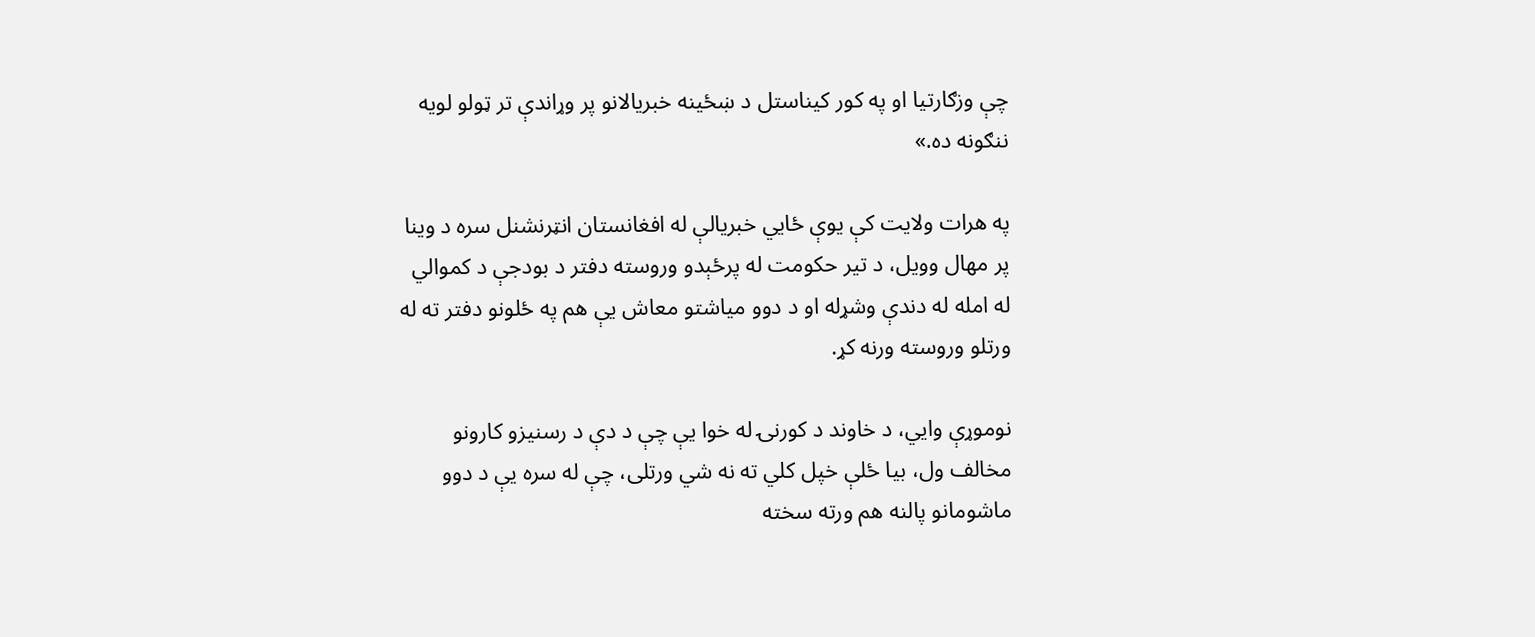چې وزګارتیا او په کور کیناستل د ښځينه خبريالانو پر وړاندې تر ټولو لویه ننګونه ده.»

په هرات ولایت کې یوې ځایي خبریالې له افغانستان انټرنشنل سره د وینا پر مهال وویل، د تیر حکومت له پرځېدو وروسته دفتر د بودجې د کموالي له امله له دندې وشړله او د دوو میاشتو معاش یې هم په ځلونو دفتر ته له ورتلو وروسته ورنه کړ.

نوموړې وایي، د خاوند د کورنۍ له خوا یې چې د دې د رسنیزو کارونو مخالف ول، بیا ځلې خپل کلي ته نه شي ورتلی، چې له سره يې د دوو ماشومانو پالنه هم ورته سخته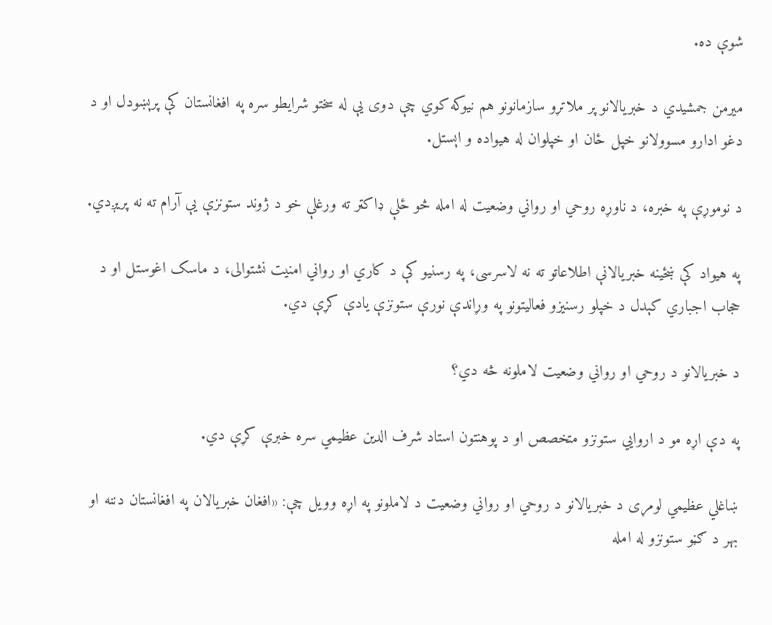شوې ده.

میرمن جمشیدي د خبریالانو پر ملاتړو سازمانونو هم نیوکه کوي چې دوی یې له سختو شرایطو سره په افغانستان کې پرېښودل او د دغو ادارو مسوولانو خپل ځان او خپلوان له هیواده و اېستل.

د نوموړې په خبره، د ناوړه روحي او رواني وضعیت له امله څو ځلې ډاکټر ته ورغلې خو د ژوند ستونزې یې آرام ته نه پریږدي.

په هیواد کې ښځینه خبریالانې اطلاعاتو ته نه لاسرسی، په رسنیو کې د کاري او رواني امنیت نشتوالی، د ماسک اغوستل او د حجاب اجباري کېدل د خپلو رسنیزو فعالیتونو په وړاندې نورې ستونزې یادې کړې دي.

د خبریالانو د روحي او رواني وضعیت لاملونه څه دي؟

په دې اړه مو د اروايي ستونزو متخصص او د پوهنتون استاد شرف الدین عظیمي سره خبرې کړې دي.

ښاغلي عظیمي لومړی د خبریالانو د روحي او رواني وضعیت د لاملونو په اړه وویل چې: «افغان خبریالان په افغانستان دننه او بهر د ګڼو ستونزو له امله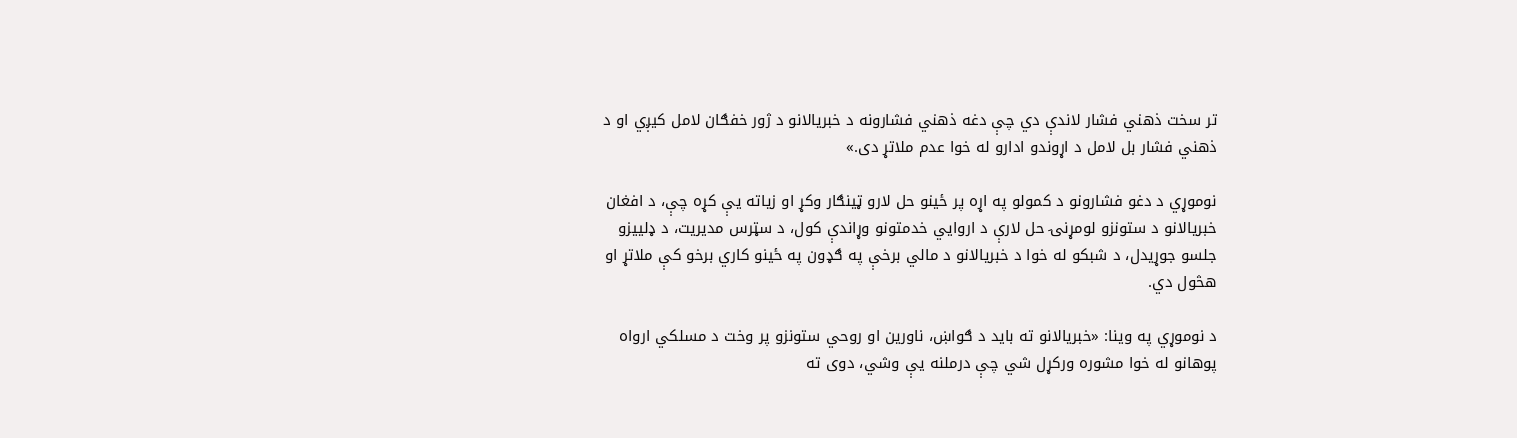تر سخت ذهني فشار لاندې دي چې دغه ذهني فشارونه د خبریالانو د ژور خفګان لامل کیږي او د ذهني فشار بل لامل د اړوندو ادارو له خوا عدم ملاتړ دی.»

نوموړي د دغو فشارونو د کمولو په اړه پر ځینو حل لارو ټینګار وکړ او زیاته یې کړه چې، د افغان خبریالانو د ستونزو لومړنۍ حل لارې د اروايي خدمتونو وړاندې کول، د سټرس مدیریت، د ډلییزو جلسو جوړیدل، د شبکو له خوا د خبریالانو د مالي برخې په ګډون په ځینو کاري برخو کې ملاتړ او هڅول دي.

د نوموړي په وینا: «خبریالانو ته باید د ګواښ، ناورین او روحي ستونزو پر وخت د مسلکي ارواه پوهانو له خوا مشوره ورکړل شي چې درملنه یې وشي، دوی ته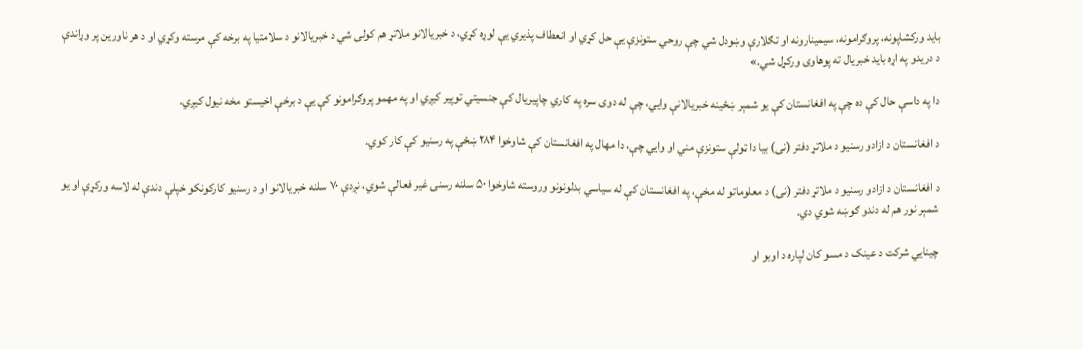باید ورکشاپونه، پروګرامونه، سیمینارونه او تګلارې وښودل شي چې روحي ستونزې یې حل کړي او انعطاف پذیري یې لوړه کړي، د خبریالانو ملاتړ هم کولی شي د خبریالانو د سلامتیا په برخه کې مرسته وکړي او د هر ناورین پر وړاندې د دریدو په اړه باید خبریال ته پوهاوی ورکړل شي.»

دا په داسې حال کې ده چې په افغانستان کې یو شمېر ښځینه خبریالانې وايي، چې له دوی سره په کاري چاپیریال کې جنسیتي توپیر کیږي او په مهمو پروګرامونو کې یې د برخې اخیستو مخه نیول کیږي.

د افغانستان د ازادو رسنیو د ملاتړ دفتر (نى) بیا دا ټولې ستونزې مني او وایي چې، دا مهال په افغانستان کې شاوخوا ۲۸۴ ښځې په رسنیو کې کار کوي.

د افغانستان د ازادو رسنیو د ملاتړ دفتر (نى) د معلوماتو له مخې، په افغانستان کې له سیاسي بدلونونو وروسته شاوخوا ۵۰ سلنه رسنۍ غیر فعالې شوي، نږدې ۷۰ سلنه خبریالانو او د رسنیو کارکونکو خپلې دندې له لاسه ورکړې او یو شمېر نور هم له دندو ګوښه شوي دي.

چینايي شرکت د عینک د مسو کان لپاره د اوبو او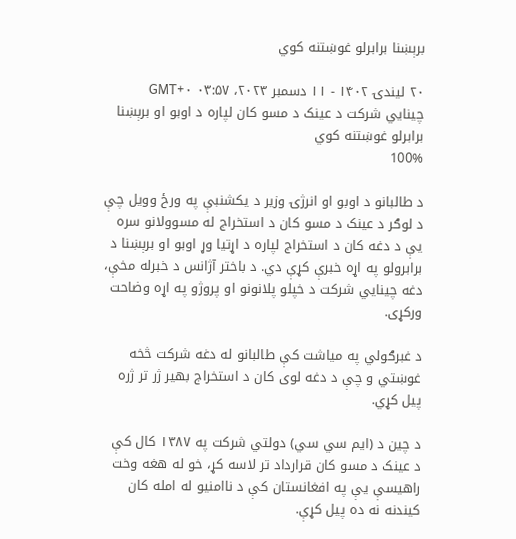برېښنا برابرلو غوښتنه کوي

۲۰ لیندۍ ۱۴۰۲ - ۱۱ دسمبر ۲۰۲۳، ۰۳:۵۷ GMT+۰
چینايي شرکت د عینک د مسو کان لپاره د اوبو او برېښنا برابرلو غوښتنه کوي
100%

د طالبانو د اوبو او انرژۍ وزیر د یکشنبې په ورځ وویل چې د لوګر د عینک د مسو کان د استخراج له مسوولانو سره یې د دغه کان د استخراج لپاره د اړتیا وړ اوبو او برېښنا د برابرولو په اړه خبرې کړې دي. د باختر آژانس د خبرله مخې، دغه چينايي شرکت د خپلو پلانونو او پروژو په اړه وضاحت ورکړی.

د غبرګولي په میاشت کې طالبانو له دغه شرکت څخه غوښتي و چې د دغه لوی کان د استخراج بهیر ژر تر ژره پیل کړي.

د چین د (ایم سي سي) دولتي شرکت په ۱۳۸۷ کال کې د عینک د مسو کان قرارداد تر لاسه کړ، خو له هغه وخت راهیسې یې په افغانستان کې د ناامنیو له امله کان کیندنه نه ده پیل کړې.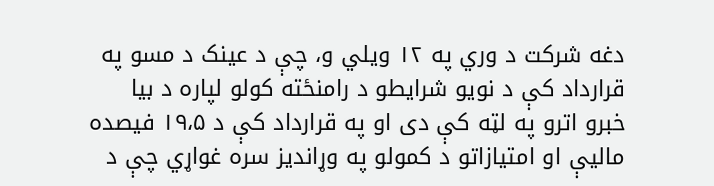دغه شرکت د وري په ۱۲ ویلي و، چې د عینک د مسو په قرارداد کې د نویو شرایطو د رامنځته کولو لپاره د بیا خبرو اترو په لټه کې دی او په قرارداد کې د ۱۹،۵ فیصده مالیې او امتیازاتو د کمولو په وړاندیز سره غواړي چې د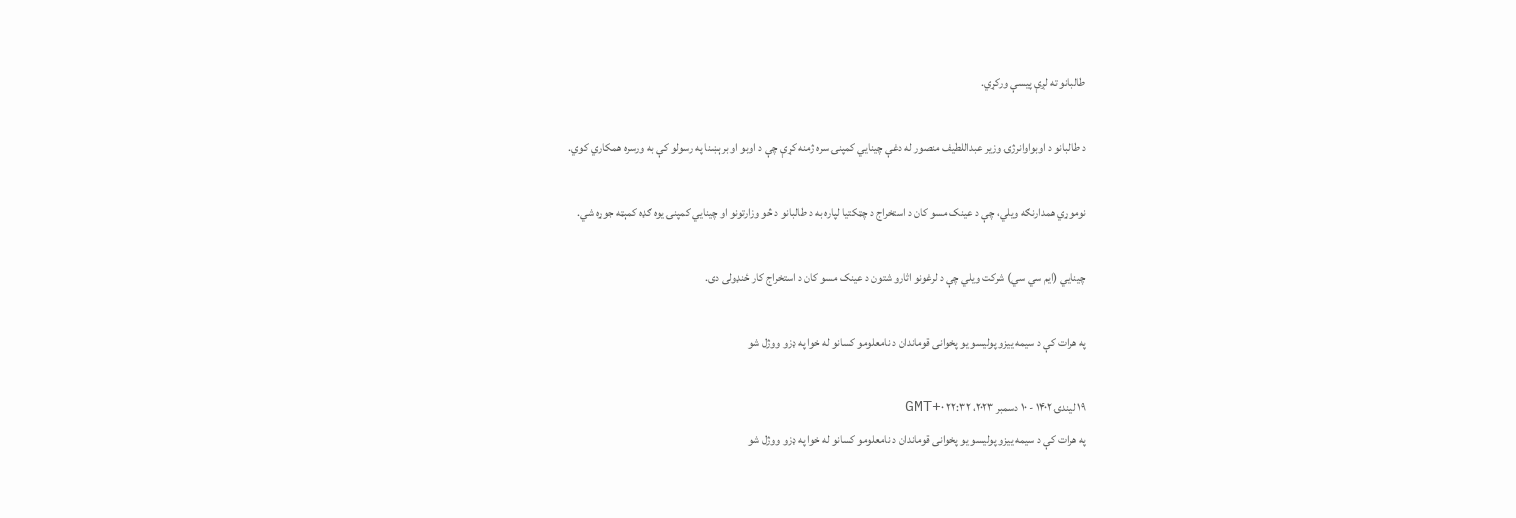طالبانو ته لږې پیسې ورکړي.

د طالبانو د اوبواوانرژۍ وزیر عبداللطیف منصور له دغې چینايي کمپنۍ سره ژمنه کړې چې د اوبو او برېښنا په رسولو کې به ورسره همکاري کوي.

نوموړي همدارنګه ویلي، چې د عینک مسو کان د استخراج د چټکتیا لپاره به د طالبانو د څو وزارتونو او چینایي کمپنۍ یوه ګډه کمېټه جوړه شي.

چینایي (ایم سي سي) شرکت ویلي چې د لرغونو اثارو شتون د عینک مسو کان د استخراج کار ځنډولی دی.

په هرات کې د سیمه ییزو پوليسو يو پخوانى قوماندان د نامعلومو کسانو له خوا په ډزو ووژل شو

۱۹ لیندۍ ۱۴۰۲ - ۱۰ دسمبر ۲۰۲۳، ۲۲:۳۲ GMT+۰
په هرات کې د سیمه ییزو پوليسو يو پخوانى قوماندان د نامعلومو کسانو له خوا په ډزو ووژل شو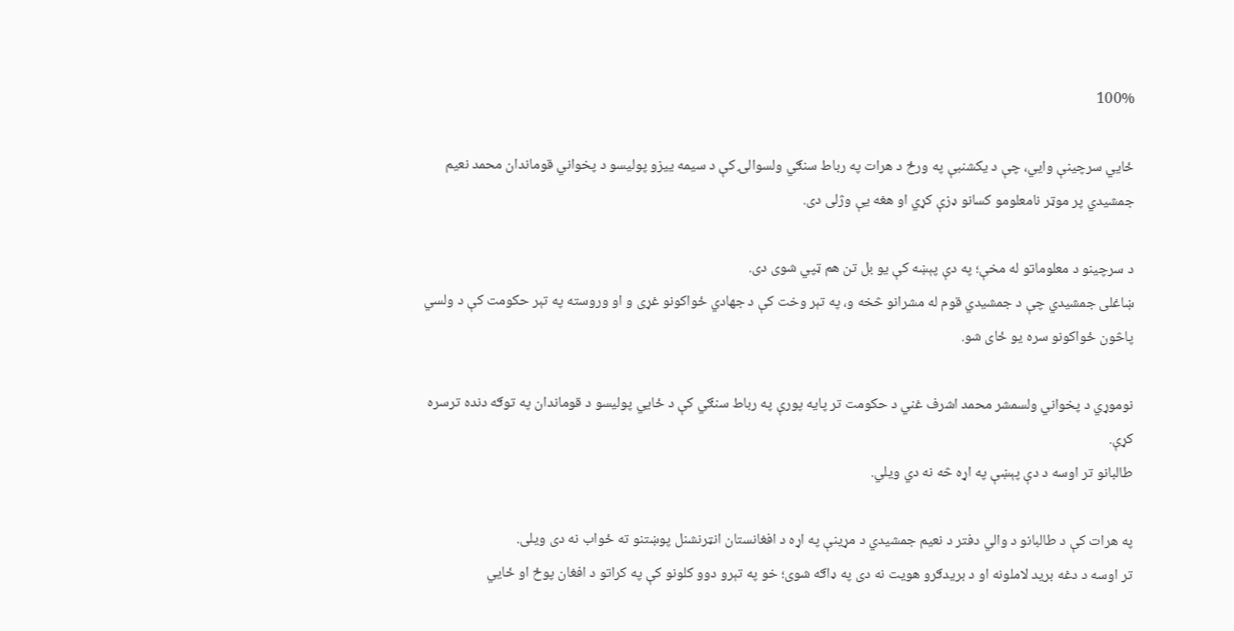100%

ځايي سرچينې وايي، چې د یکشنبې په ورځ د هرات په رباط سنګي ولسوالۍ کې د سیمه ییزو پوليسو د پخواني قوماندان محمد نعيم جمشيدي پر موټر نامعلومو کسانو ډزې کړي او هغه يې وژلى دى.

د سرچينو د معلوماتو له مخې؛ په دې پېښه کې يو بل تن هم ټپي شوى دى.
ښاغلى جمشيدي چې د جمشيدي قوم له مشرانو څخه و، په تېر وخت کې د جهادي ځواکونو غړى و او وروسته په تېر حکومت کې د ولسي پاڅون ځواکونو سره يو ځاى شو.

نوموړي د پخواني ولسمشر محمد اشرف غني د حکومت تر پایه پورې په رباط سنګي کې د ځایي پولیسو د قوماندان په توګه دنده ترسره کړې.
طالبانو تر اوسه د دې پېښې په اړه څه نه دي ویلي.

په هرات کې د طالبانو د والي دفتر د نعیم جمشیدي د مړینې په اړه د افغانستان انټرنشنل پوښتنو ته ځواب نه دی ویلی.
تر اوسه د دغه برید لاملونه او د بریدګرو هویت نه دی په ډاګه شوی؛ خو په تېرو دوو کلونو کې په کراتو د افغان پوځ او ځایي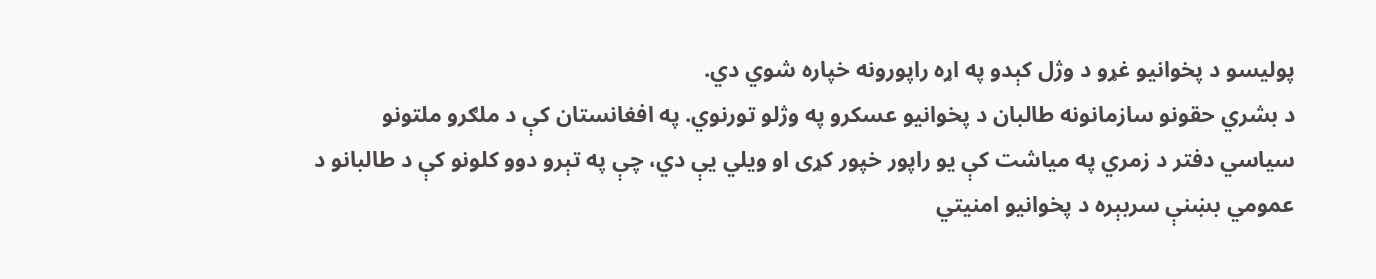پولیسو د پخوانیو غړو د وژل کېدو په اړه راپورونه خپاره شوي دي.
د بشري حقونو سازمانونه طالبان د پخوانيو عسکرو په وژلو تورنوي. په افغانستان کې د ملګرو ملتونو سیاسي دفتر د زمري په میاشت کې یو راپور خپور کړی او ویلي یې دي، چې په تېرو دوو کلونو کې د طالبانو د عمومي بښنې سربېره د پخوانیو امنیتي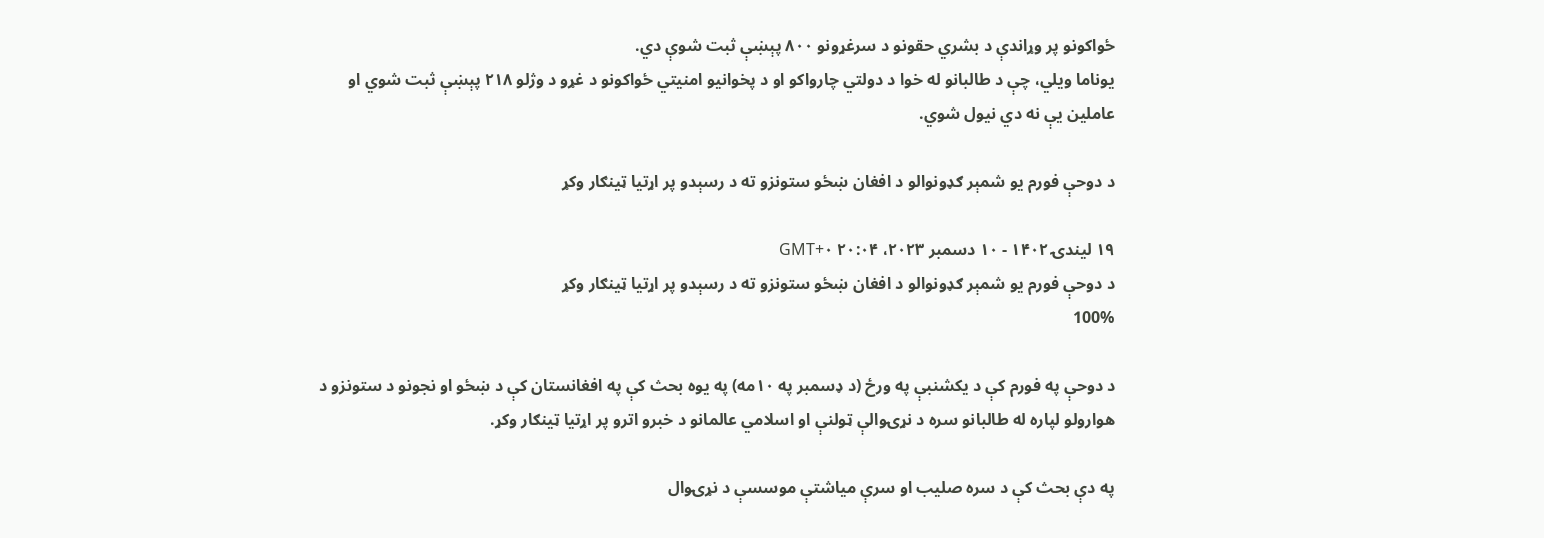ځواکونو پر وړاندې د بشري حقونو د سرغړونو ۸۰۰ پېښې ثبت شوې دي.
یوناما ویلي، چې د طالبانو له خوا د دولتي چارواکو او د پخوانیو امنیتي ځواکونو د غړو د وژلو ۲۱۸ پېښې ثبت شوي او عاملین یې نه دي نیول شوي.

د دوحې فورم یو شمېر ګډونوالو د افغان ښځو ستونزو ته د رسېدو پر اړتیا ټینګار وکړ

۱۹ لیندۍ ۱۴۰۲ - ۱۰ دسمبر ۲۰۲۳، ۲۰:۰۴ GMT+۰
د دوحې فورم یو شمېر ګډونوالو د افغان ښځو ستونزو ته د رسېدو پر اړتیا ټینګار وکړ
100%

د دوحې په فورم کې د یکشنبې په ورځ (د ډسمبر په ۱۰مه) په یوه بحث کې په افغانستان کې د ښځو او نجونو د ستونزو د هوارولو لپاره له طالبانو سره د نړۍوالې ټولنې او اسلامي عالمانو د خبرو اترو پر اړتیا ټینګار وکړ.

په دې بحث کې د سره صلیب او سرې میاشتې موسسې د نړۍوال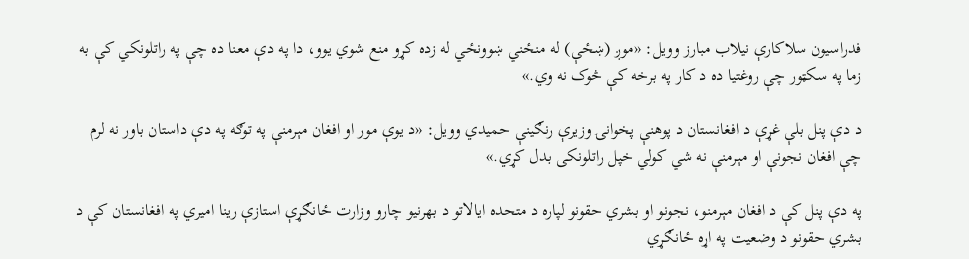فدراسیون سلاکارې نیلاب مبارز وویل: «موږ (ښځې) له منځني ښوونځي له زده کړو منع شوي یوو، دا په دې معنا ده چې په راتلونکي کې به زما په سکټور چې روغتیا ده د کار په برخه کې څوک نه وي.»

د دې پنل بلې غړې د افغانستان د پوهنې پخوانۍ وزیرې رنګینې حمیدي وویل: «د یوې مور او افغان مېرمنې په توګه په دې داستان باور نه لرم چې افغان نجونې او مېرمنې نه شي کولي خپل راتلونکی بدل کړي.»

په دې پنل کې د افغان مېرمنو، نجونو او بشري حقونو لپاره د متحده ایالاتو د بهرنیو چارو وزارت ځانګړې استازې رینا امیري په افغانستان کې د بشري حقونو د وضعیت په اړه ځانګړي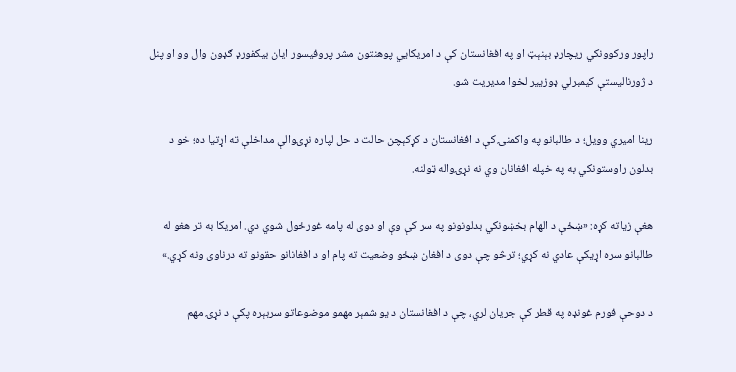راپور ورکوونکي ریچارډ بېنېټ او په افغانستان کې د امریکایي پوهنتون مشر پروفیسور ایان بیکفورډ ګډون وال وو او پنل د ژورنالیستې کیمبرلي ډوزییر لخوا مدیریت شو.

رینا امیري وویل؛ د طالبانو په واکمنۍ کې د افغانستان د کړکېچن حالت د حل لپاره نړۍوالې مداخلې ته اړتیا ده؛ خو د بدلون راوستونکي به په خپله افغانان وي نه نړۍواله ټولنه.

هغې زیاته کړه: «ښځې د الهام بخښونکي بدلونونو په سر کې وې او دوی له پامه غورځول شوي دي. امریکا به تر هغو له طالبانو سره اړیکې عادي نه کړي؛ ترڅو چې دوی د افغان ښځو وضعیت ته پام او د افغانانو حقونو ته درناوی ونه کړي.»

د دوحې فورم غونډه په قطر کې جریان لري، چې د افغانستان د یو شمېر مهمو موضوعاتو سربېره پکې د نړۍ مهم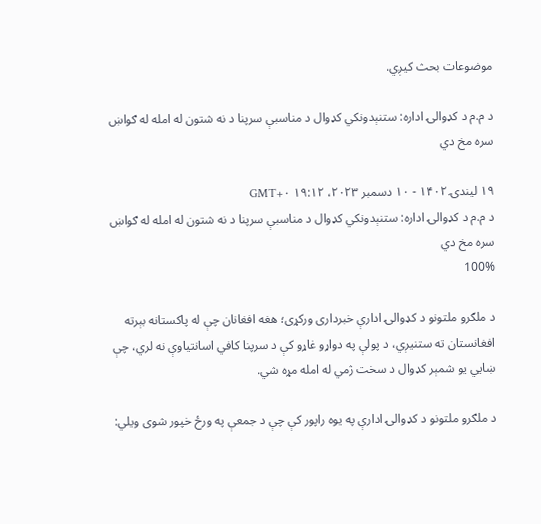موضوعات بحث کیږي.

د م.م د کډوالۍ اداره: ستنېدونکي کډوال د مناسبې سرپنا د نه شتون له امله له ګواښ سره مخ دي

۱۹ لیندۍ ۱۴۰۲ - ۱۰ دسمبر ۲۰۲۳، ۱۹:۱۲ GMT+۰
د م.م د کډوالۍ اداره: ستنېدونکي کډوال د مناسبې سرپنا د نه شتون له امله له ګواښ سره مخ دي
100%

د ملګرو ملتونو د کډوالۍ ادارې خبرداری ورکړی؛ هغه افغانان چې له پاکستانه بېرته افغانستان ته ستنیږي، د پولې په دواړو غاړو کې د سرپنا کافي اسانتیاوې نه لري، چې ښايي یو شمېر کډوال د سخت ژمي له امله مړه شي.

د ملګرو ملتونو د کډوالۍ ادارې په یوه راپور کې چې د جمعې په ورځ خپور شوی ویلي: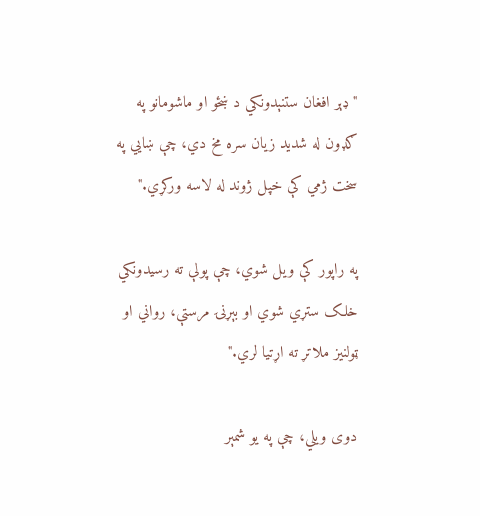"ډېر افغان ستنېدونکي د ښځو او ماشومانو په ګډون له شدید زیان سره مخ دي، چې ښايي په سخت ژمي کې خپل ژوند له لاسه ورکړي."

په راپور کې ویل شوي، چې پولې ته رسیدونکي خلک ستړي شوي او بېړنۍ مرستې، رواني او ټولنیز ملاتړ ته اړتیا لري."

دوی ويلي، چې په یو شمېر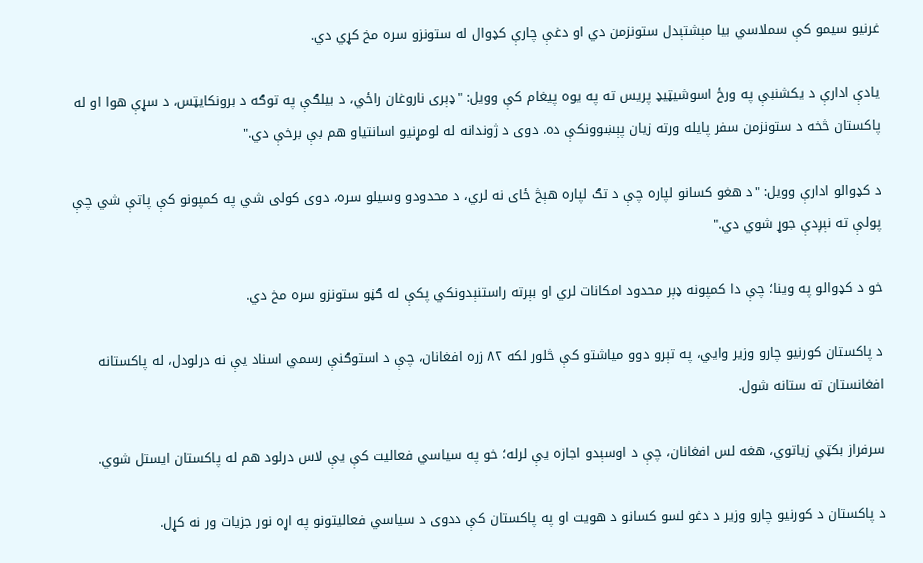غرنیو سیمو کې سملاسي بيا مېشتېدل ستونزمن دي او دغې چارې کډوال له ستونزو سره مخ کړي دي.

یادې ادارې د یکشنبې په ورځ اسوشیټیډ پریس ته په یوه پیغام کې وویل: "ډېری ناروغان راځي، د بیلګې په توګه د برونکایټس، د سړې هوا او له پاکستان څخه د ستونزمن سفر پایله ورته زیان پېښوونکې ده. دوی د ژوندانه له لومړنیو اسانتیاو هم بې برخې دي."

د کډوالو ادارې وویل: "د هغو کسانو لپاره چې د تګ لپاره هېڅ ځای نه لري، د محدودو وسیلو سره، دوی کولی شي په کمپونو کې پاتې شي چې پولې ته نېږدې جوړ شوي دي."

خو د کډوالو په وینا؛ چې دا کمپونه ډېر محدود امکانات لري او بېرته راستنېدونکي پکې له ګڼو ستونزو سره مخ دي.

د پاکستان کورنیو چارو وزیر وايي، په تېرو دوو میاشتو کې څلور لکه ۸۲ زره افغانان، چې د استوګنې رسمي اسناد يې نه درلودل، له پاکستانه افغانستان ته ستانه شول.

سرفراز بکټي زیاتوي، هغه لس افغانان، چې د اوسېدو اجازه یې لرله؛ خو په سياسي فعاليت کې يې لاس درلود هم له پاکستان ایستل شوي.

د پاکستان د کورنیو چارو وزیر د دغو لسو کسانو د هويت او په پاکستان کې ددوی د سياسي فعاليتونو په اړه نور جزيات ور نه کړل.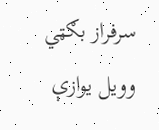سرفراز بګټي وویل یوازې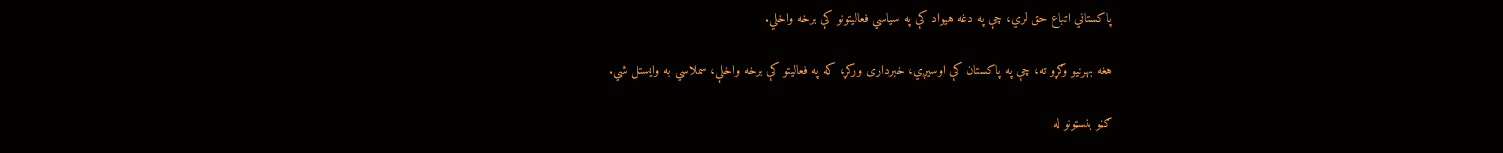پاکستاني اتباع حق لري، چې په دغه هیواد کې په سیاسي فعالیتونو کې برخه واخلي.

هغه بهرنیو وګړو ته، چې په پاکستان کې اوسيږي، خبرداری ورکړ، که په فعاليتو کې برخه واخلې، سملاسي به وايستل شي.

ګڼو بنسټونو له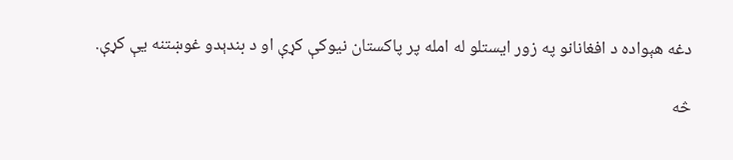دغه هېواده د افغانانو په زور ايستلو له امله پر پاکستان نیوکې کړې او د بندېدو غوښتنه یې کړې.

څه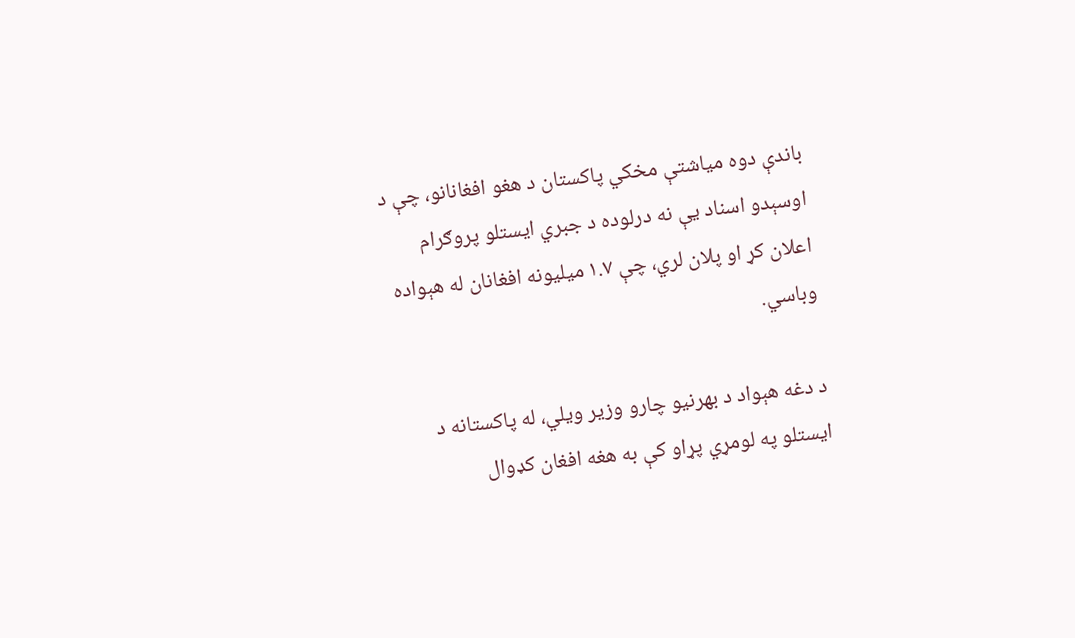باندې دوه میاشتې مخکي پاکستان د هغو افغانانو، چې د اوسېدو اسناد يې نه درلوده د جبري ايستلو پروګرام اعلان کړ او پلان لري، چې ۱.۷ میلیونه افغانان له هېواده وباسي.

د دغه هېواد د بهرنیو چارو وزیر ويلي، له پاکستانه د ايستلو په لومړي پړاو کې به هغه افغان کډوال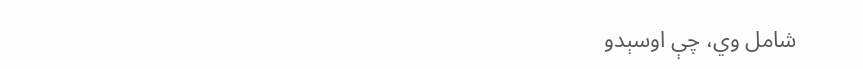شامل وي، چې اوسېدو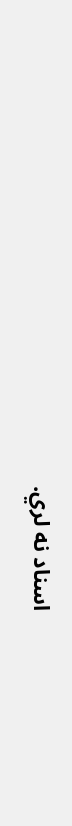اسناد نه لري.